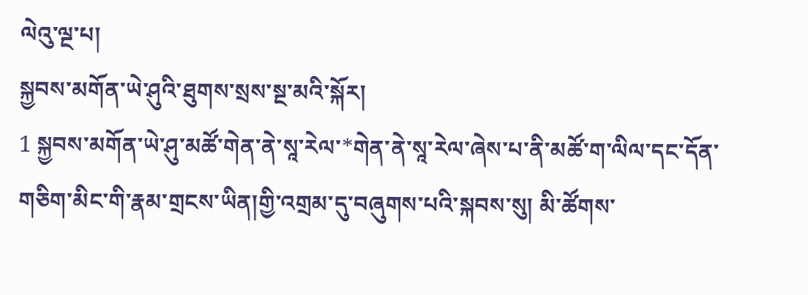ལེའུ་ལྔ་པ།
སྐྱབས་མགོན་ཡེ་ཤུའི་ཐུགས་སྲས་སྔ་མའི་སྐོར།
1 སྐྱབས་མགོན་ཡེ་ཤུ་མཚོ་གེན་ནེ་སཱ་རེལ་*གེན་ནེ་སཱ་རེལ་ཞེས་པ་ནི་མཚོ་ག་ལིལ་དང་དོན་གཅིག་མིང་གི་རྣམ་གྲངས་ཡིན།གྱི་འགྲམ་དུ་བཞུགས་པའི་སྐབས་སུ། མི་ཚོགས་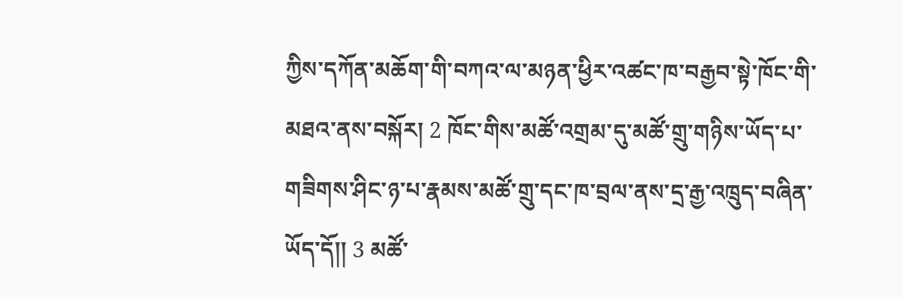ཀྱིས་དཀོན་མཆོག་གི་བཀའ་ལ་མཉན་ཕྱིར་འཚང་ཁ་བརྒྱབ་སྟེ་ཁོང་གི་མཐའ་ནས་བསྐོར། 2 ཁོང་གིས་མཚོ་འགྲམ་དུ་མཚོ་གྲུ་གཉིས་ཡོད་པ་གཟིགས་ཤིང་ཉ་པ་རྣམས་མཚོ་གྲུ་དང་ཁ་བྲལ་ནས་དྲ་རྒྱ་འཁྲུད་བཞིན་ཡོད་དོ།། 3 མཚོ་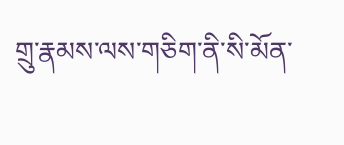གྲུ་རྣམས་ལས་གཅིག་ནི་སི་མོན་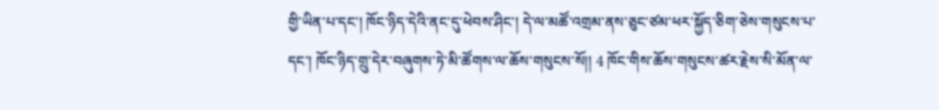གྱི་ཡིན་པ་དང་། ཁོང་ཉིད་དེའི་ནང་དུ་ཕེབས་ཤིང་། དེ་ལ་མཚོ་འགྲམ་ནས་ཅུང་ཙམ་ཕར་སྐྱོད་ཅིག་ཅེས་གསུངས་པ་དང་། ཁོང་ཉིད་གྲུ་དེར་བཞུགས་ཏེ་མི་ཚོགས་ལ་ཆོས་གསུངས་སོ།། 4 ཁོང་གིས་ཆོས་གསུངས་ཚར་རྗེས་སི་མོན་ལ་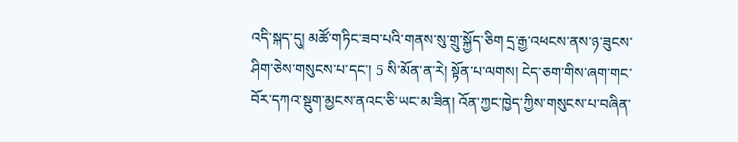འདི་སྐད་དུ། མཚོ་གཏིང་ཟབ་པའི་གནས་སུ་གྲུ་སྐྱོད་ཅིག དྲ་རྒྱ་འཕངས་ནས་ཉ་ཟུངས་ཤིག་ཅེས་གསུངས་པ་དང་། 5 སི་མོན་ན་རེ། སྟོན་པ་ལགས། ངེད་ཅག་གིས་ཞག་གང་བོར་དཀའ་སྡུག་མྱངས་ནའང་ཅི་ཡང་མ་ཟིན། འོན་ཀྱང་ཁྱེད་ཀྱིས་གསུངས་པ་བཞིན་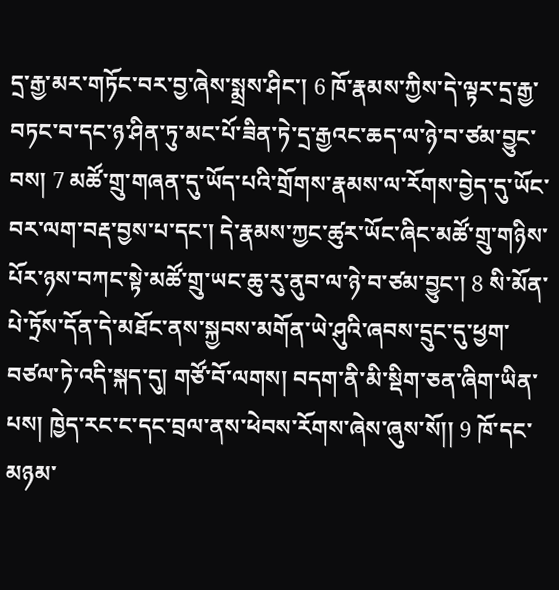དྲ་རྒྱ་མར་གཏོང་བར་བྱ་ཞེས་སྨྲས་ཤིང་། 6 ཁོ་རྣམས་ཀྱིས་དེ་ལྟར་དྲ་རྒྱ་བཏང་བ་དང་ཉ་ཤིན་ཏུ་མང་པོ་ཟིན་ཏེ་དྲ་རྒྱའང་ཆད་ལ་ཉེ་བ་ཙམ་བྱུང་བས། 7 མཚོ་གྲུ་གཞན་དུ་ཡོད་པའི་གྲོགས་རྣམས་ལ་རོགས་བྱེད་དུ་ཡོང་བར་ལག་བརྡ་བྱས་པ་དང་། དེ་རྣམས་ཀྱང་ཚུར་ཡོང་ཞིང་མཚོ་གྲུ་གཉིས་པོར་ཉས་བཀང་སྟེ་མཚོ་གྲུ་ཡང་ཆུ་རུ་ནུབ་ལ་ཉེ་བ་ཙམ་བྱུང་། 8 སི་མོན་པེ་ཏྲོས་དོན་དེ་མཐོང་ནས་སྐྱབས་མགོན་ཡེ་ཤུའི་ཞབས་དྲུང་དུ་ཕྱག་བཙལ་ཏེ་འདི་སྐད་དུ། གཙོ་བོ་ལགས། བདག་ནི་མི་སྡིག་ཅན་ཞིག་ཡིན་པས། ཁྱེད་རང་ང་དང་བྲལ་ནས་ཕེབས་རོགས་ཞེས་ཞུས་སོ།། 9 ཁོ་དང་མཉམ་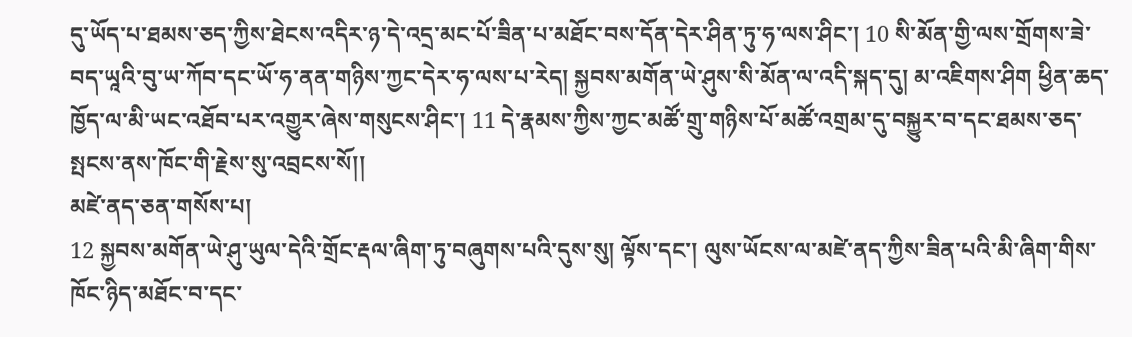དུ་ཡོད་པ་ཐམས་ཅད་ཀྱིས་ཐེངས་འདིར་ཉ་དེ་འདྲ་མང་པོ་ཟིན་པ་མཐོང་བས་དོན་དེར་ཤིན་ཏུ་ཧ་ལས་ཤིང་། 10 སི་མོན་གྱི་ལས་གྲོགས་ཟེ་བད་ཡཱའི་བུ་ཡ་ཀོབ་དང་ཡོ་ཧ་ནན་གཉིས་ཀྱང་དེར་ཧ་ལས་པ་རེད། སྐྱབས་མགོན་ཡེ་ཤུས་སི་མོན་ལ་འདི་སྐད་དུ། མ་འཇིགས་ཤིག ཕྱིན་ཆད་ཁྱོད་ལ་མི་ཡང་འཐོབ་པར་འགྱུར་ཞེས་གསུངས་ཤིང་། 11 དེ་རྣམས་ཀྱིས་ཀྱང་མཚོ་གྲུ་གཉིས་པོ་མཚོ་འགྲམ་དུ་བསྐྱུར་བ་དང་ཐམས་ཅད་སྤངས་ནས་ཁོང་གི་རྗེས་སུ་འབྲངས་སོ།།
མཛེ་ནད་ཅན་གསོས་པ།
12 སྐྱབས་མགོན་ཡེ་ཤུ་ཡུལ་དེའི་གྲོང་རྡལ་ཞིག་ཏུ་བཞུགས་པའི་དུས་སུ། ལྟོས་དང་། ལུས་ཡོངས་ལ་མཛེ་ནད་ཀྱིས་ཟིན་པའི་མི་ཞིག་གིས་ཁོང་ཉིད་མཐོང་བ་དང་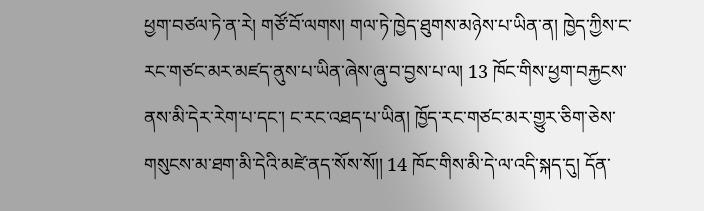ཕྱག་བཙལ་ཏེ་ན་རེ། གཙོ་བོ་ལགས། གལ་ཏེ་ཁྱེད་ཐུགས་མཉེས་པ་ཡིན་ན། ཁྱེད་ཀྱིས་ང་རང་གཙང་མར་མཛད་ནུས་པ་ཡིན་ཞེས་ཞུ་བ་བྱས་པ་ལ། 13 ཁོང་གིས་ཕྱག་བརྐྱངས་ནས་མི་དེར་རེག་པ་དང་། ང་རང་འཐད་པ་ཡིན། ཁྱོད་རང་གཙང་མར་གྱུར་ཅིག་ཅེས་གསུངས་མ་ཐག་མི་དེའི་མཛེ་ནད་སོས་སོ།། 14 ཁོང་གིས་མི་དེ་ལ་འདི་སྐད་དུ། དོན་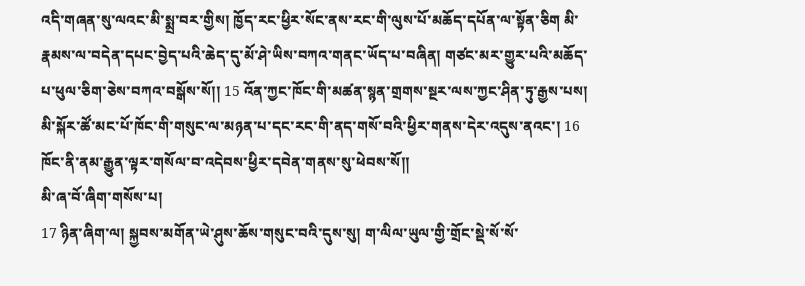འདི་གཞན་སུ་ལའང་མི་སྨྲ་བར་གྱིས། ཁྱོད་རང་ཕྱིར་སོང་ནས་རང་གི་ལུས་པོ་མཆོད་དཔོན་ལ་སྟོན་ཅིག མི་རྣམས་ལ་བདེན་དཔང་བྱེད་པའི་ཆེད་དུ་མོ་ཤེ་ཡིས་བཀའ་གནང་ཡོད་པ་བཞིན། གཙང་མར་གྱུར་པའི་མཆོད་པ་ཕུལ་ཅིག་ཅེས་བཀའ་བསྒོས་སོ།། 15 འོན་ཀྱང་ཁོང་གི་མཚན་སྙན་གྲགས་སྔར་ལས་ཀྱང་ཤིན་ཏུ་རྒྱས་པས། མི་སྐོར་ཚོ་མང་པོ་ཁོང་གི་གསུང་ལ་མཉན་པ་དང་རང་གི་ནད་གསོ་བའི་ཕྱིར་གནས་དེར་འདུས་ནའང་། 16 ཁོང་ནི་ནམ་རྒྱུན་ལྟར་གསོལ་བ་འདེབས་ཕྱིར་དབེན་གནས་སུ་ཕེབས་སོ།།
མི་ཞ་བོ་ཞིག་གསོས་པ།
17 ཉིན་ཞིག་ལ། སྐྱབས་མགོན་ཡེ་ཤུས་ཆོས་གསུང་བའི་དུས་སུ། ག་ལིལ་ཡུལ་གྱི་གྲོང་སྡེ་སོ་སོ་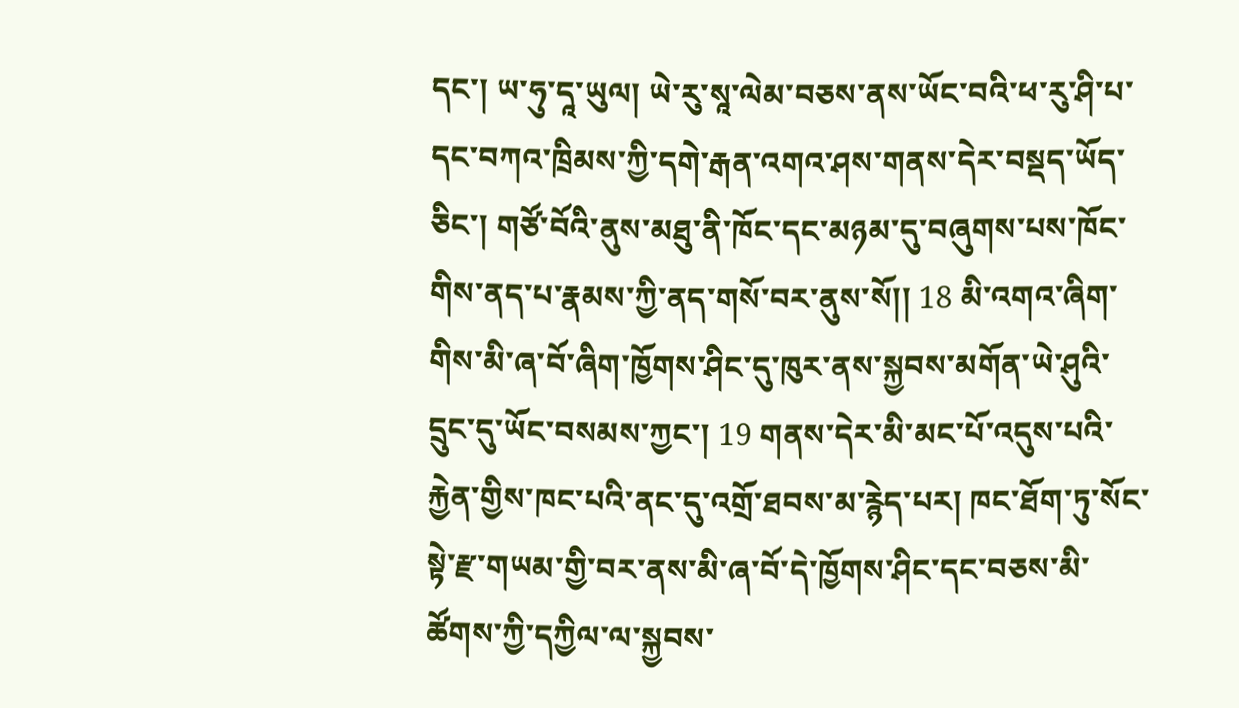དང་། ཡ་ཧུ་དཱ་ཡུལ། ཡེ་རུ་སཱ་ལེམ་བཅས་ནས་ཡོང་བའི་ཕ་རུ་ཤི་པ་དང་བཀའ་ཁྲིམས་ཀྱི་དགེ་རྒན་འགའ་ཤས་གནས་དེར་བསྡད་ཡོད་ཅིང་། གཙོ་བོའི་ནུས་མཐུ་ནི་ཁོང་དང་མཉམ་དུ་བཞུགས་པས་ཁོང་གིས་ནད་པ་རྣམས་ཀྱི་ནད་གསོ་བར་ནུས་སོ།། 18 མི་འགའ་ཞིག་གིས་མི་ཞ་བོ་ཞིག་ཁྱོགས་ཤིང་དུ་ཁུར་ནས་སྐྱབས་མགོན་ཡེ་ཤུའི་དྲུང་དུ་ཡོང་བསམས་ཀྱང་། 19 གནས་དེར་མི་མང་པོ་འདུས་པའི་རྐྱེན་གྱིས་ཁང་པའི་ནང་དུ་འགྲོ་ཐབས་མ་རྙེད་པར། ཁང་ཐོག་ཏུ་སོང་སྟེ་རྫ་གཡམ་གྱི་བར་ནས་མི་ཞ་བོ་དེ་ཁྱོགས་ཤིང་དང་བཅས་མི་ཚོགས་ཀྱི་དཀྱིལ་ལ་སྐྱབས་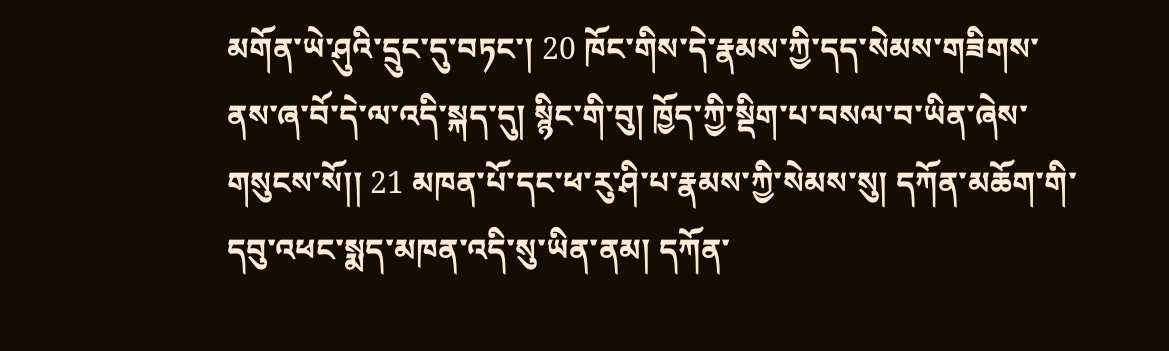མགོན་ཡེ་ཤུའི་དྲུང་དུ་བཏང་། 20 ཁོང་གིས་དེ་རྣམས་ཀྱི་དད་སེམས་གཟིགས་ནས་ཞ་བོ་དེ་ལ་འདི་སྐད་དུ། སྙིང་གི་བུ། ཁྱོད་ཀྱི་སྡིག་པ་བསལ་བ་ཡིན་ཞེས་གསུངས་སོ།། 21 མཁན་པོ་དང་ཕ་རུ་ཤི་པ་རྣམས་ཀྱི་སེམས་སུ། དཀོན་མཆོག་གི་དབུ་འཕང་སྨད་མཁན་འདི་སུ་ཡིན་ནམ། དཀོན་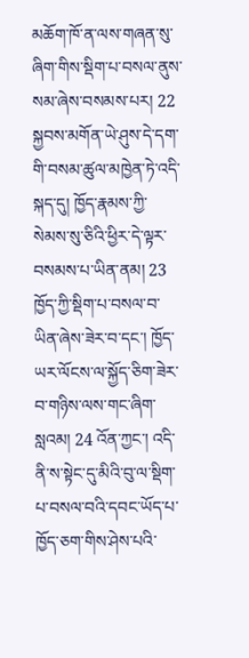མཆོག་ཁོ་ན་ལས་གཞན་སུ་ཞིག་གིས་སྡིག་པ་བསལ་ནུས་སམ་ཞེས་བསམས་པར། 22 སྐྱབས་མགོན་ཡེ་ཤུས་དེ་དག་གི་བསམ་ཚུལ་མཁྱེན་ཏེ་འདི་སྐད་དུ། ཁྱོད་རྣམས་ཀྱི་སེམས་སུ་ཅིའི་ཕྱིར་དེ་ལྟར་བསམས་པ་ཡིན་ནམ། 23 ཁྱོད་ཀྱི་སྡིག་པ་བསལ་བ་ཡིན་ཞེས་ཟེར་བ་དང་། ཁྱོད་ཡར་ལོངས་ལ་སྐྱོད་ཅིག་ཟེར་བ་གཉིས་ལས་གང་ཞིག་སླའམ། 24 འོན་ཀྱང་། འདི་ནི་ས་སྟེང་དུ་མིའི་བུ་ལ་སྡིག་པ་བསལ་བའི་དབང་ཡོད་པ་ཁྱོད་ཅག་གིས་ཤེས་པའི་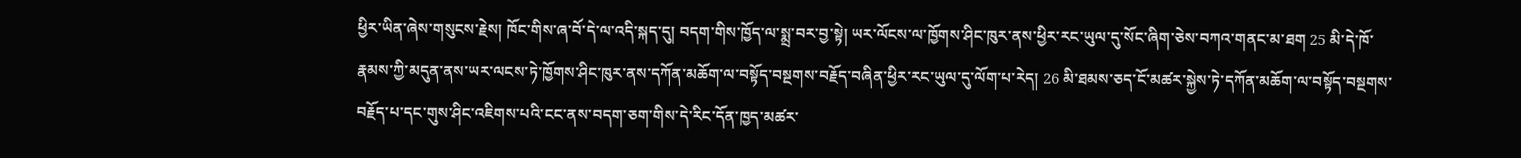ཕྱིར་ཡིན་ཞེས་གསུངས་རྗེས། ཁོང་གིས་ཞ་བོ་དེ་ལ་འདི་སྐད་དུ། བདག་གིས་ཁྱོད་ལ་སྨྲ་བར་བྱ་སྟེ། ཡར་ལོངས་ལ་ཁྱོགས་ཤིང་ཁུར་ནས་ཕྱིར་རང་ཡུལ་དུ་སོང་ཞིག་ཅེས་བཀའ་གནང་མ་ཐག 25 མི་དེ་ཁོ་རྣམས་ཀྱི་མདུན་ནས་ཡར་ལངས་ཏེ་ཁྱོགས་ཤིང་ཁུར་ནས་དཀོན་མཆོག་ལ་བསྟོད་བསྔགས་བརྗོད་བཞིན་ཕྱིར་རང་ཡུལ་དུ་ལོག་པ་རེད། 26 མི་ཐམས་ཅད་ངོ་མཚར་སྐྱེས་ཏེ་དཀོན་མཆོག་ལ་བསྟོད་བསྔགས་བརྗོད་པ་དང་གུས་ཤིང་འཇིགས་པའི་ངང་ནས་བདག་ཅག་གིས་དེ་རིང་དོན་ཁྱད་མཚར་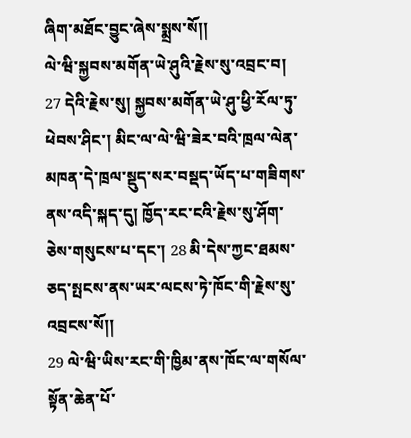ཞིག་མཐོང་བྱུང་ཞེས་སྨྲས་སོ།།
ལེ་ཝི་སྐྱབས་མགོན་ཡེ་ཤུའི་རྗེས་སུ་འབྲང་བ།
27 དེའི་རྗེས་སུ། སྐྱབས་མགོན་ཡེ་ཤུ་ཕྱི་རོལ་ཏུ་ཕེབས་ཤིང་། མིང་ལ་ལེ་ཝི་ཟེར་བའི་ཁྲལ་ལེན་མཁན་དེ་ཁྲལ་སྡུད་སར་བསྡད་ཡོད་པ་གཟིགས་ནས་འདི་སྐད་དུ། ཁྱོད་རང་ངའི་རྗེས་སུ་ཤོག་ཅེས་གསུངས་པ་དང་། 28 མི་དེས་ཀྱང་ཐམས་ཅད་སྤངས་ནས་ཡར་ལངས་ཏེ་ཁོང་གི་རྗེས་སུ་འབྲངས་སོ།།
29 ལེ་ཝི་ཡིས་རང་གི་ཁྱིམ་ནས་ཁོང་ལ་གསོལ་སྟོན་ཆེན་པོ་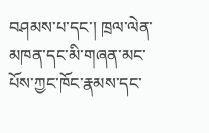བཤམས་པ་དང་། ཁྲལ་ལེན་མཁན་དང་མི་གཞན་མང་པོས་ཀྱང་ཁོང་རྣམས་དང་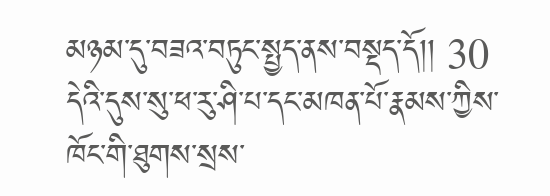མཉམ་དུ་བཟའ་བཏུང་སྤྱད་ནས་བསྡད་དོ།། 30 དེའི་དུས་སུ་ཕ་རུ་ཤི་པ་དང་མཁན་པོ་རྣམས་ཀྱིས་ཁོང་གི་ཐུགས་སྲས་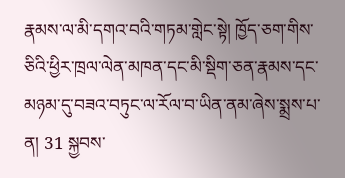རྣམས་ལ་མི་དགའ་བའི་གཏམ་གླེང་སྟེ། ཁྱོད་ཅག་གིས་ཅིའི་ཕྱིར་ཁྲལ་ལེན་མཁན་དང་མི་སྡིག་ཅན་རྣམས་དང་མཉམ་དུ་བཟའ་བཏུང་ལ་རོལ་བ་ཡིན་ནམ་ཞེས་སྨྲས་པ་ན། 31 སྐྱབས་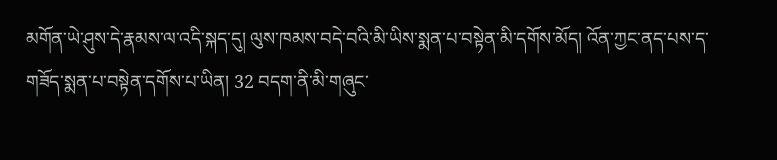མགོན་ཡེ་ཤུས་དེ་རྣམས་ལ་འདི་སྐད་དུ། ལུས་ཁམས་བདེ་བའི་མི་ཡིས་སྨན་པ་བསྟེན་མི་དགོས་མོད། འོན་ཀྱང་ནད་པས་ད་གཟོད་སྨན་པ་བསྟེན་དགོས་པ་ཡིན། 32 བདག་ནི་མི་གཞུང་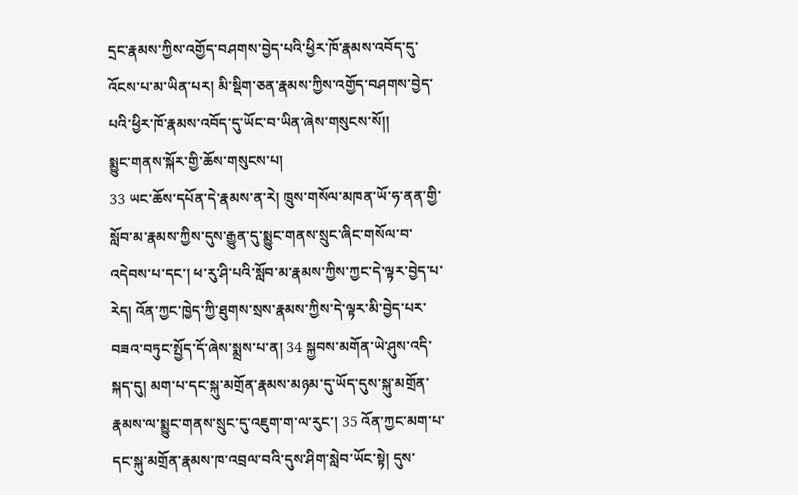དྲང་རྣམས་ཀྱིས་འགྱོད་བཤགས་བྱེད་པའི་ཕྱིར་ཁོ་རྣམས་འབོད་དུ་འོངས་པ་མ་ཡིན་པར། མི་སྡིག་ཅན་རྣམས་ཀྱིས་འགྱོད་བཤགས་བྱེད་པའི་ཕྱིར་ཁོ་རྣམས་འབོད་དུ་ཡོང་བ་ཡིན་ཞེས་གསུངས་སོ།།
སྨྱུང་གནས་སྐོར་གྱི་ཆོས་གསུངས་པ།
33 ཡང་ཆོས་དཔོན་དེ་རྣམས་ན་རེ། ཁྲུས་གསོལ་མཁན་ཡོ་ཧ་ནན་གྱི་སློབ་མ་རྣམས་ཀྱིས་དུས་རྒྱུན་དུ་སྨྱུང་གནས་སྲུང་ཞིང་གསོལ་བ་འདེབས་པ་དང་། ཕ་རུ་ཤི་པའི་སློབ་མ་རྣམས་ཀྱིས་ཀྱང་དེ་ལྟར་བྱེད་པ་རེད། འོན་ཀྱང་ཁྱེད་ཀྱི་ཐུགས་སྲས་རྣམས་ཀྱིས་དེ་ལྟར་མི་བྱེད་པར་བཟའ་བཏུང་སྤྱོད་དོ་ཞེས་སྨྲས་པ་ན། 34 སྐྱབས་མགོན་ཡེ་ཤུས་འདི་སྐད་དུ། མག་པ་དང་སྐུ་མགྲོན་རྣམས་མཉམ་དུ་ཡོད་དུས་སྐུ་མགྲོན་རྣམས་ལ་སྨྱུང་གནས་སྲུང་དུ་འཇུག་ག་ལ་རུང་། 35 འོན་ཀྱང་མག་པ་དང་སྐུ་མགྲོན་རྣམས་ཁ་འབྲལ་བའི་དུས་ཤིག་སླེབ་ཡོང་སྟེ། དུས་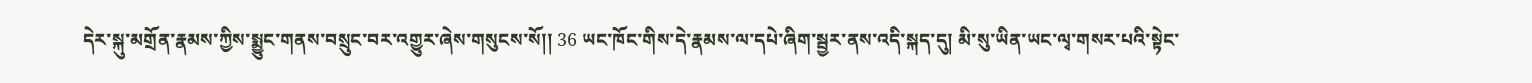དེར་སྐུ་མགྲོན་རྣམས་ཀྱིས་སྨྱུང་གནས་བསྲུང་བར་འགྱུར་ཞེས་གསུངས་སོ།། 36 ཡང་ཁོང་གིས་དེ་རྣམས་ལ་དཔེ་ཞིག་སྦྱར་ནས་འདི་སྐད་དུ། མི་སུ་ཡིན་ཡང་ལྭ་གསར་པའི་སྟེང་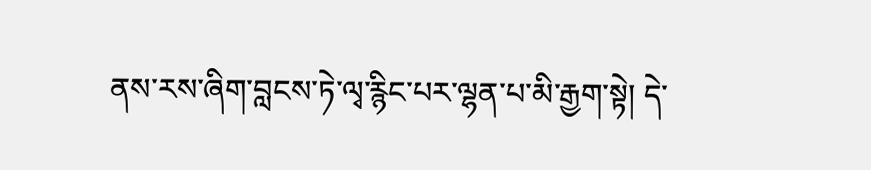ནས་རས་ཞིག་བླངས་ཏེ་ལྭ་རྙིང་པར་ལྷན་པ་མི་རྒྱག་སྟེ། དེ་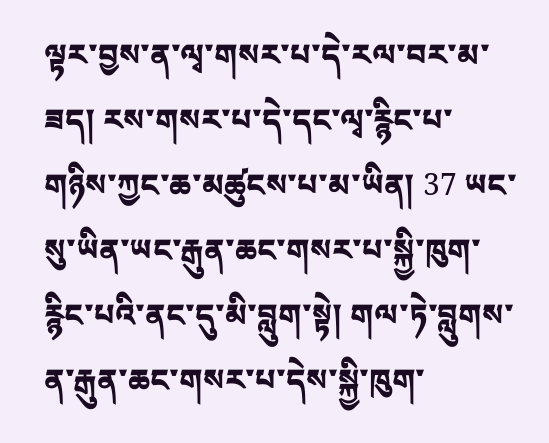ལྟར་བྱས་ན་ལྭ་གསར་པ་དེ་རལ་བར་མ་ཟད། རས་གསར་པ་དེ་དང་ལྭ་རྙིང་པ་གཉིས་ཀྱང་ཆ་མཚུངས་པ་མ་ཡིན། 37 ཡང་སུ་ཡིན་ཡང་རྒུན་ཆང་གསར་པ་སྐྱི་ཁུག་རྙིང་པའི་ནང་དུ་མི་བླུག་སྟེ། གལ་ཏེ་བླུགས་ན་རྒུན་ཆང་གསར་པ་དེས་སྐྱི་ཁུག་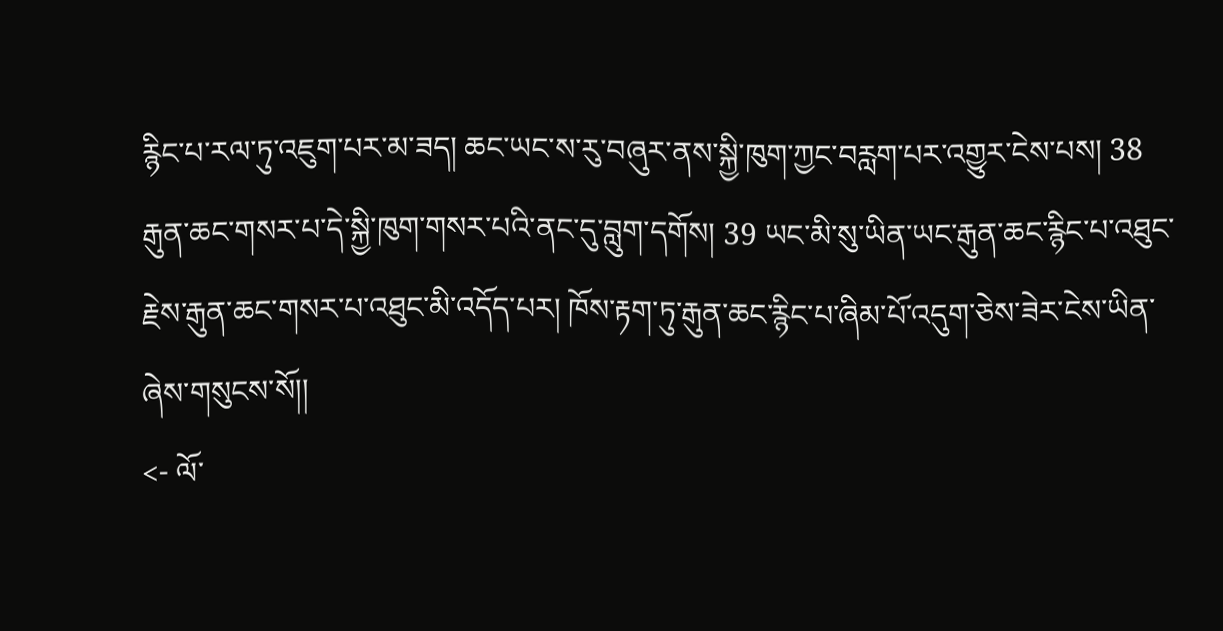རྙིང་པ་རལ་ཏུ་འཇུག་པར་མ་ཟད། ཆང་ཡང་ས་རུ་བཞུར་ནས་སྐྱི་ཁུག་ཀྱང་བརླག་པར་འགྱུར་ངེས་པས། 38 རྒུན་ཆང་གསར་པ་དེ་སྐྱི་ཁུག་གསར་པའི་ནང་དུ་བླུག་དགོས། 39 ཡང་མི་སུ་ཡིན་ཡང་རྒུན་ཆང་རྙིང་པ་འཐུང་རྗེས་རྒུན་ཆང་གསར་པ་འཐུང་མི་འདོད་པར། ཁོས་རྟག་ཏུ་རྒུན་ཆང་རྙིང་པ་ཞིམ་པོ་འདུག་ཅེས་ཟེར་ངེས་ཡིན་ཞེས་གསུངས་སོ།།
<- ལོ་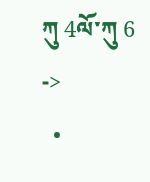ཀུ 4ལོ་ཀུ 6 ->
  •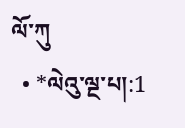ལོ་ཀུ
  • *ལེའུ་ལྔ་པ།:1